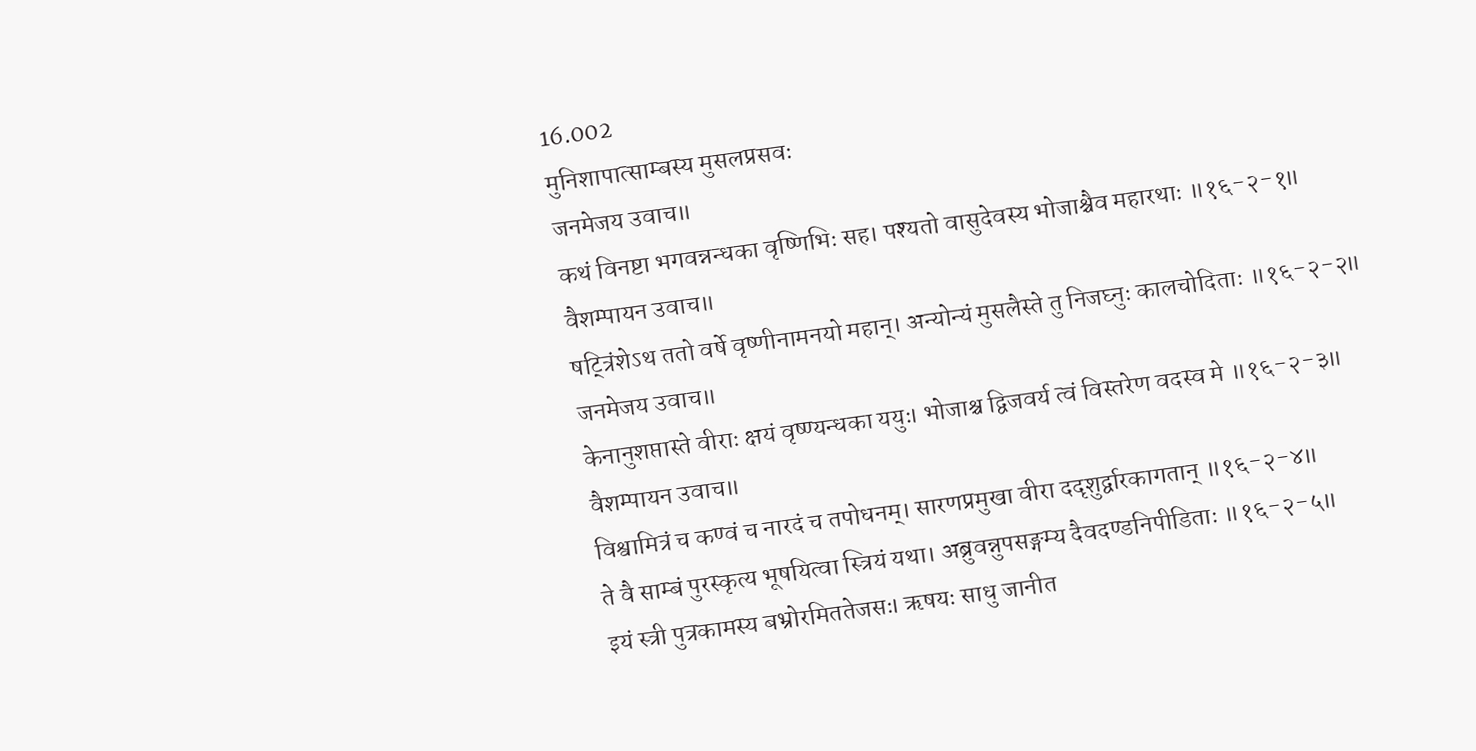16.002
मुनिशापात्साम्बस्य मुसलप्रसवः
जनमेजय उवाच॥
कथं विनष्टा भगवन्नन्धका वृष्णिभिः सह। पश्यतो वासुदेवस्य भोजाश्चैव महारथाः ॥१६-२-१॥
वैशम्पायन उवाच॥
षट्त्रिंशेऽथ ततो वर्षे वृष्णीनामनयो महान्। अन्योन्यं मुसलैस्ते तु निजघ्नुः कालचोदिताः ॥१६-२-२॥
जनमेजय उवाच॥
केनानुशप्तास्ते वीराः क्षयं वृष्ण्यन्धका ययुः। भोजाश्च द्विजवर्य त्वं विस्तरेण वदस्व मे ॥१६-२-३॥
वैशम्पायन उवाच॥
विश्वामित्रं च कण्वं च नारदं च तपोधनम्। सारणप्रमुखा वीरा ददृशुर्द्वारकागतान् ॥१६-२-४॥
ते वै साम्बं पुरस्कृत्य भूषयित्वा स्त्रियं यथा। अब्रुवन्नुपसङ्गम्य दैवदण्डनिपीडिताः ॥१६-२-५॥
इयं स्त्री पुत्रकामस्य बभ्रोरमिततेजसः। ऋषयः साधु जानीत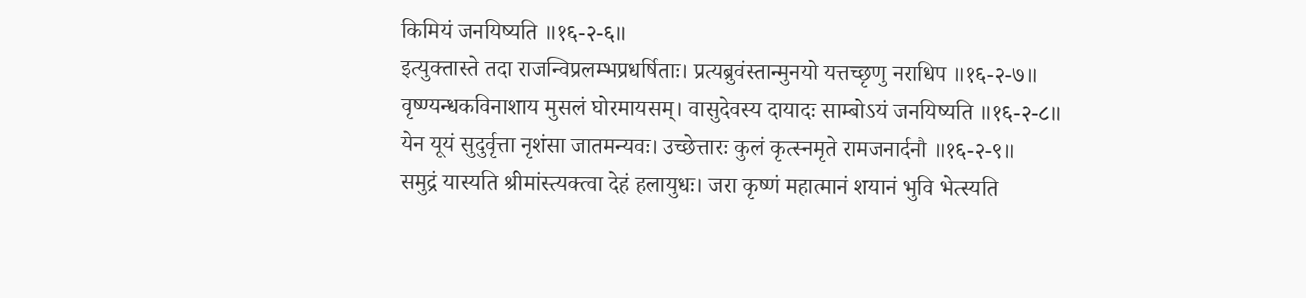किमियं जनयिष्यति ॥१६-२-६॥
इत्युक्तास्ते तदा राजन्विप्रलम्भप्रधर्षिताः। प्रत्यब्रुवंस्तान्मुनयो यत्तच्छृणु नराधिप ॥१६-२-७॥
वृष्ण्यन्धकविनाशाय मुसलं घोरमायसम्। वासुदेवस्य दायादः साम्बोऽयं जनयिष्यति ॥१६-२-८॥
येन यूयं सुदुर्वृत्ता नृशंसा जातमन्यवः। उच्छेत्तारः कुलं कृत्स्नमृते रामजनार्दनौ ॥१६-२-९॥
समुद्रं यास्यति श्रीमांस्त्यक्त्वा देहं हलायुधः। जरा कृष्णं महात्मानं शयानं भुवि भेत्स्यति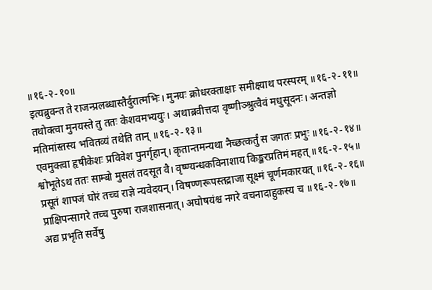॥१६-२-१०॥
इत्यब्रुवन्त ते राजन्प्रलब्धास्तैर्दुरात्मभिः। मुनयः क्रोधरक्ताक्षाः समीक्ष्याथ परस्परम् ॥१६-२-११॥
तथोक्त्वा मुनयस्ते तु ततः केशवमभ्ययुः। अथाब्रवीत्तदा वृष्णीञ्श्रुत्वैवं मधुसूदनः। अन्तज्ञो मतिमांस्तस्य भवितव्यं तथेति तान् ॥१६-२-१३॥
एवमुक्त्वा हृषीकेशः प्रविवेश पुनर्गृहान्। कृतान्तमन्यथा नैच्छत्कर्तुं स जगतः प्रभुः ॥१६-२-१४॥
श्वोभूतेऽथ ततः साम्बो मुसलं तदसूत वै। वृष्ण्यन्धकविनाशाय किङ्करप्रतिमं महत् ॥१६-२-१५॥
प्रसूतं शापजं घोरं तच्च राज्ञे न्यवेदयन्। विषण्णरूपस्तद्राजा सूक्ष्मं चूर्णमकारयत् ॥१६-२-१६॥
प्राक्षिपन्सागरे तच्च पुरुषा राजशासनात्। अघोषयंश्च नगरे वचनादाहुकस्य च ॥१६-२-१७॥
अद्य प्रभृति सर्वेषु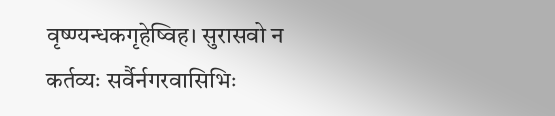वृष्ण्यन्धकगृहेष्विह। सुरासवो न कर्तव्यः सर्वैर्नगरवासिभिः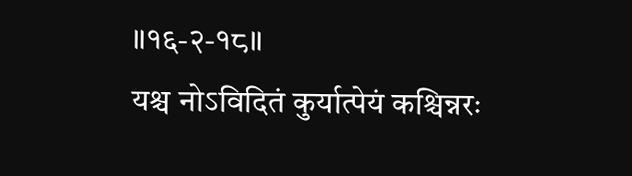॥१६-२-१८॥
यश्च नोऽविदितं कुर्यात्पेयं कश्चिन्नरः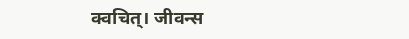क्वचित्। जीवन्स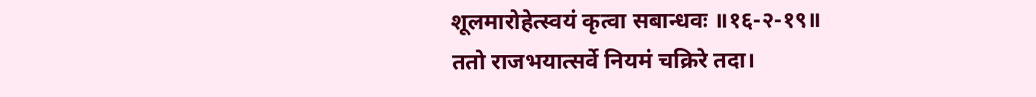शूलमारोहेत्स्वयं कृत्वा सबान्धवः ॥१६-२-१९॥
ततो राजभयात्सर्वे नियमं चक्रिरे तदा।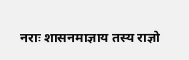नराः शासनमाज्ञाय तस्य राज्ञो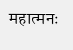महात्मनः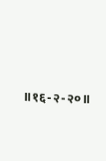॥१६-२-२०॥